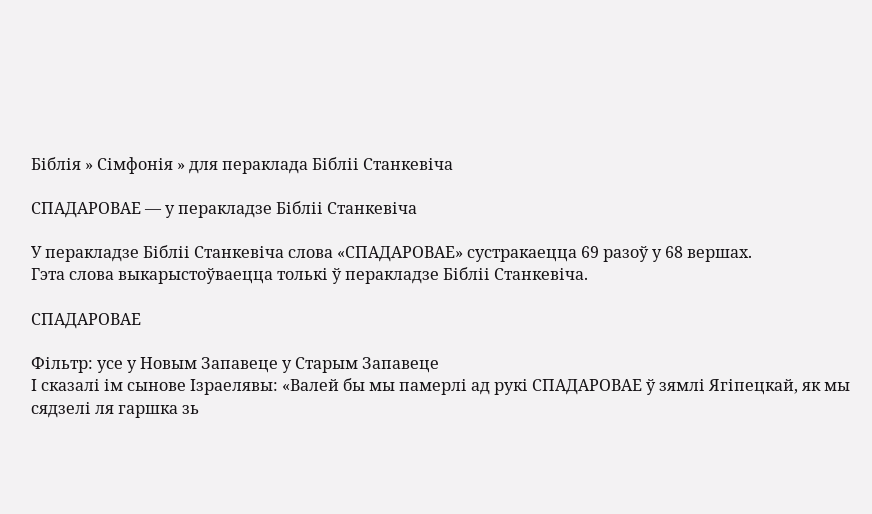Біблія » Сімфонія » для пераклада Бібліі Станкевіча

СПАДАРОВАЕ — у перакладзе Бібліі Станкевіча

У перакладзе Бібліі Станкевіча слова «СПАДАРОВАЕ» сустракаецца 69 разоў у 68 вершах.
Гэта слова выкарыстоўваецца толькі ў перакладзе Бібліі Станкевіча.

СПАДАРОВАЕ

Фільтр: усе у Новым Запавеце у Старым Запавеце
І сказалі ім сынове Ізраелявы: «Валей бы мы памерлі ад рукі СПАДАРОВАЕ ў зямлі Ягіпецкай, як мы сядзелі ля гаршка зь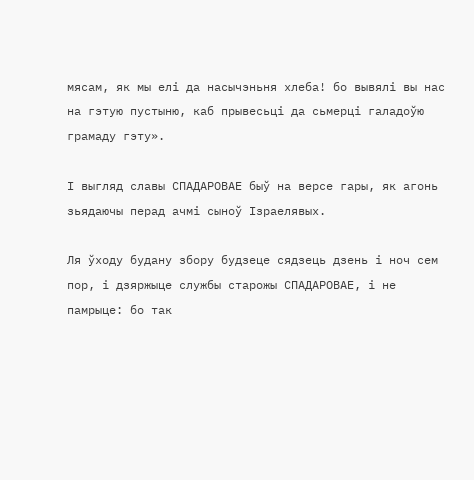мясам, як мы елі да насычэньня хлеба! бо вывялі вы нас на гэтую пустыню, каб прывесьці да сьмерці галадоўю грамаду гэту».

І выгляд славы СПАДАРОВАЕ быў на версе гары, як агонь зьядаючы перад ачмі сыноў Ізраелявых.

Ля ўходу будану збору будзеце сядзець дзень і ноч сем пор, і дзяржыце службы старожы СПАДАРОВАЕ, і не памрыце: бо так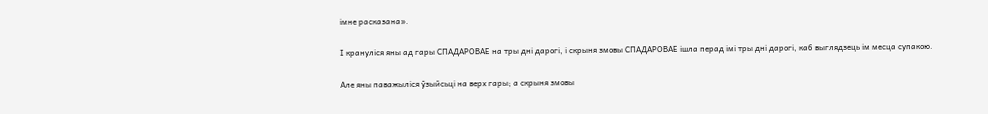імне расказана».

І крануліся яны ад гары СПАДАРОВАЕ на тры дні дарогі, і скрыня змовы СПАДАРОВАЕ ішла перад імі тры дні дарогі, каб выглядзець ім месца супакою.

Але яны паважыліся ўзыйсьці на верх гары; а скрыня змовы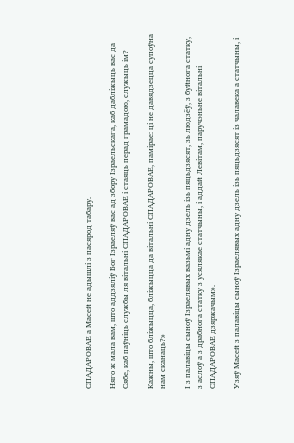СПАДАРОВАЕ а Масей не адышлі з пасярод табару.

Няго ж мала вам, што аддзяліў Бог Ізраеляў вас ад збору Ізраельскага, каб дабліжыць вас да Сябе, каб паўніць службы ля вітальні СПАДАРОВАЕ і стаяць перад грамадою, служыць ім?

Кажны, што бліжыцца, бліжыцца да вітальні СПАДАРОВАЕ, памірае: ці не давядзецца супоўна нам сканаць?»

І з палавіцы сыноў Ізраелявых вазьмі адну дзель ізь пяцьдзясят, зь людзёў, з буйнога статку, з аслоў а з драбнога статку з усялякае статчыны, і аддай Левітам, паручэньне вітальні СПАДАРОВАЕ дзяржачым».

Узяў Масей з палавіцы сыноў Ізраелявых адну дзель ізь пяцьдзясят із чалавека а статчыны, і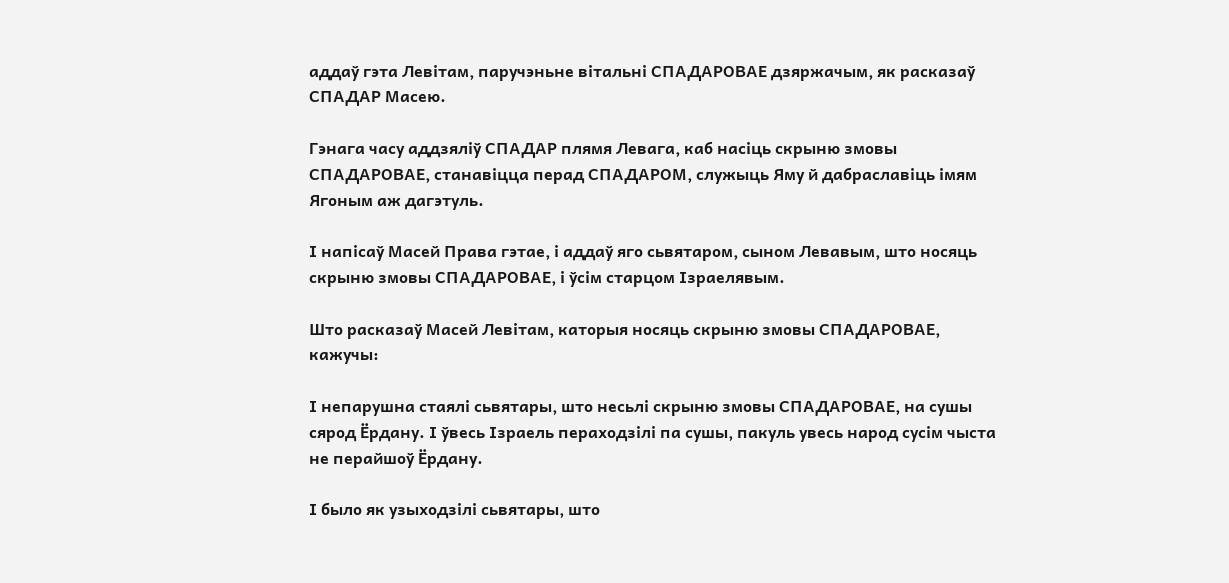аддаў гэта Левітам, паручэньне вітальні СПАДАРОВАЕ дзяржачым, як расказаў СПАДАР Масею.

Гэнага часу аддзяліў СПАДАР плямя Левага, каб насіць скрыню змовы СПАДАРОВАЕ, станавіцца перад СПАДАРОМ, служыць Яму й дабраславіць імям Ягоным аж дагэтуль.

І напісаў Масей Права гэтае, і аддаў яго сьвятаром, сыном Левавым, што носяць скрыню змовы СПАДАРОВАЕ, і ўсім старцом Ізраелявым.

Што расказаў Масей Левітам, каторыя носяць скрыню змовы СПАДАРОВАЕ, кажучы:

І непарушна стаялі сьвятары, што несьлі скрыню змовы СПАДАРОВАЕ, на сушы сярод Ёрдану. І ўвесь Ізраель пераходзілі па сушы, пакуль увесь народ сусім чыста не перайшоў Ёрдану.

І было як узыходзілі сьвятары, што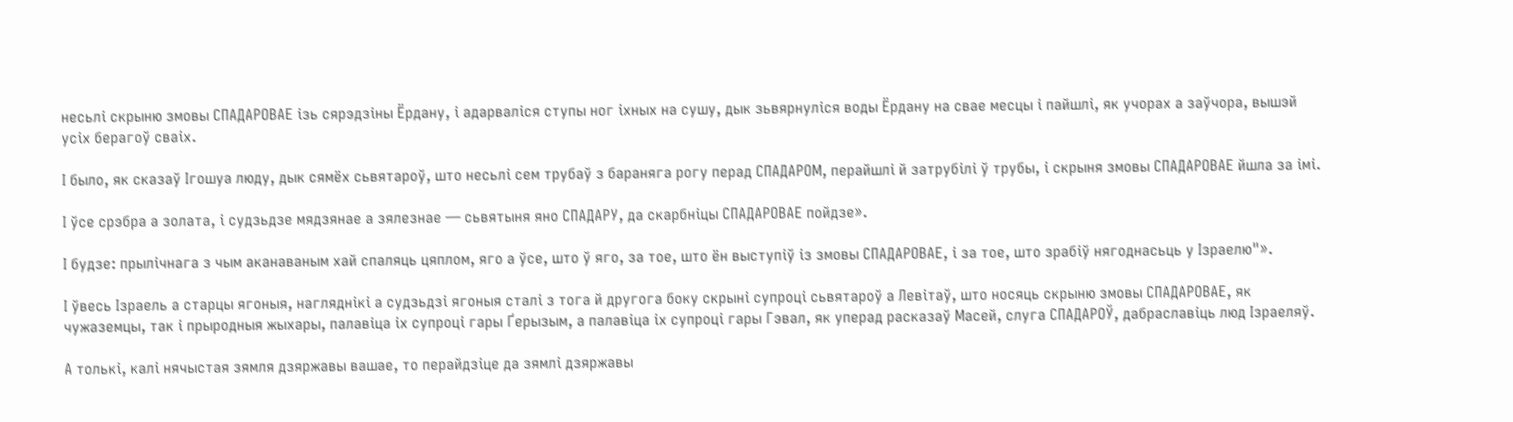несьлі скрыню змовы СПАДАРОВАЕ ізь сярэдзіны Ёрдану, і адарваліся ступы ног іхных на сушу, дык зьвярнуліся воды Ёрдану на свае месцы і пайшлі, як учорах а заўчора, вышэй усіх берагоў сваіх.

І было, як сказаў Ігошуа люду, дык сямёх сьвятароў, што несьлі сем трубаў з бараняга рогу перад СПАДАРОМ, перайшлі й затрубілі ў трубы, і скрыня змовы СПАДАРОВАЕ йшла за імі.

І ўсе срэбра а золата, і судзьдзе мядзянае а зялезнае — сьвятыня яно СПАДАРУ, да скарбніцы СПАДАРОВАЕ пойдзе».

І будзе: прылічнага з чым аканаваным хай спаляць цяплом, яго а ўсе, што ў яго, за тое, што ён выступіў із змовы СПАДАРОВАЕ, і за тое, што зрабіў нягоднасьць у Ізраелю"».

І ўвесь Ізраель а старцы ягоныя, нагляднікі а судзьдзі ягоныя сталі з тога й другога боку скрыні супроці сьвятароў а Левітаў, што носяць скрыню змовы СПАДАРОВАЕ, як чужаземцы, так і прыродныя жыхары, палавіца іх супроці гары Ґерызым, а палавіца іх супроці гары Гэвал, як уперад расказаў Масей, слуга СПАДАРОЎ, дабраславіць люд Ізраеляў.

А толькі, калі нячыстая зямля дзяржавы вашае, то перайдзіце да зямлі дзяржавы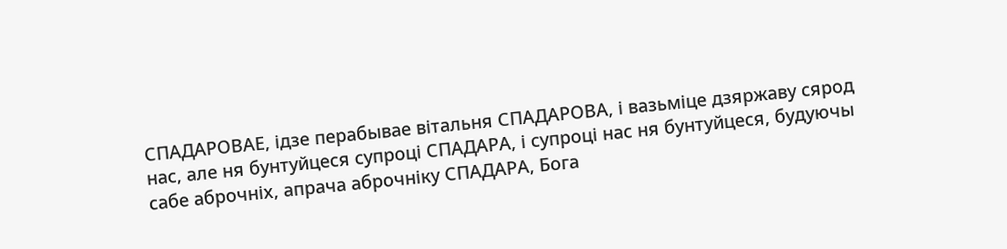СПАДАРОВАЕ, ідзе перабывае вітальня СПАДАРОВА, і вазьміце дзяржаву сярод нас, але ня бунтуйцеся супроці СПАДАРА, і супроці нас ня бунтуйцеся, будуючы сабе аброчніх, апрача аброчніку СПАДАРА, Бога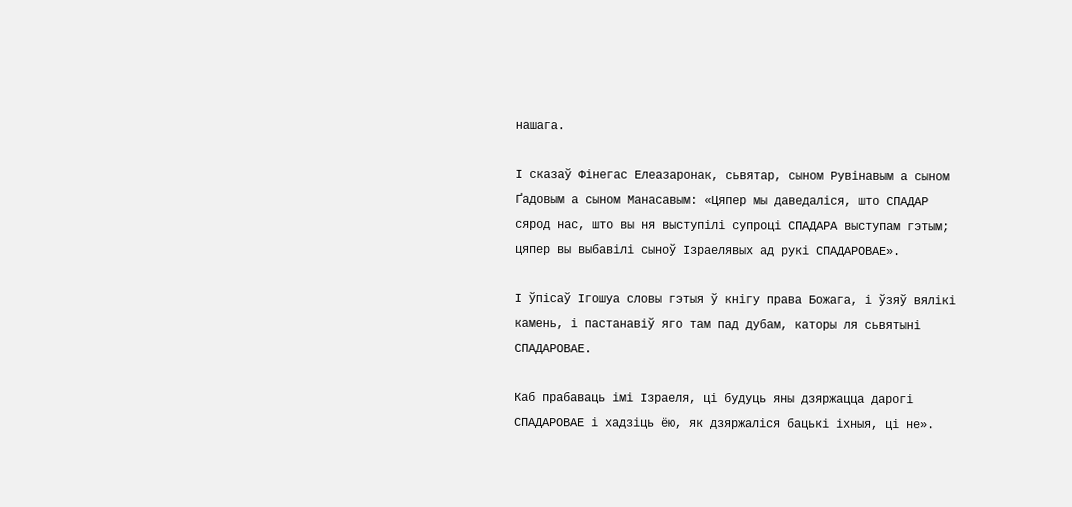нашага.

І сказаў Фінегас Елеазаронак, сьвятар, сыном Рувінавым а сыном Ґадовым а сыном Манасавым: «Цяпер мы даведаліся, што СПАДАР сярод нас, што вы ня выступілі супроці СПАДАРА выступам гэтым; цяпер вы выбавілі сыноў Ізраелявых ад рукі СПАДАРОВАЕ».

І ўпісаў Ігошуа словы гэтыя ў кнігу права Божага, і ўзяў вялікі камень, і пастанавіў яго там пад дубам, каторы ля сьвятыні СПАДАРОВАЕ.

Каб прабаваць імі Ізраеля, ці будуць яны дзяржацца дарогі СПАДАРОВАЕ і хадзіць ёю, як дзяржаліся бацькі іхныя, ці не».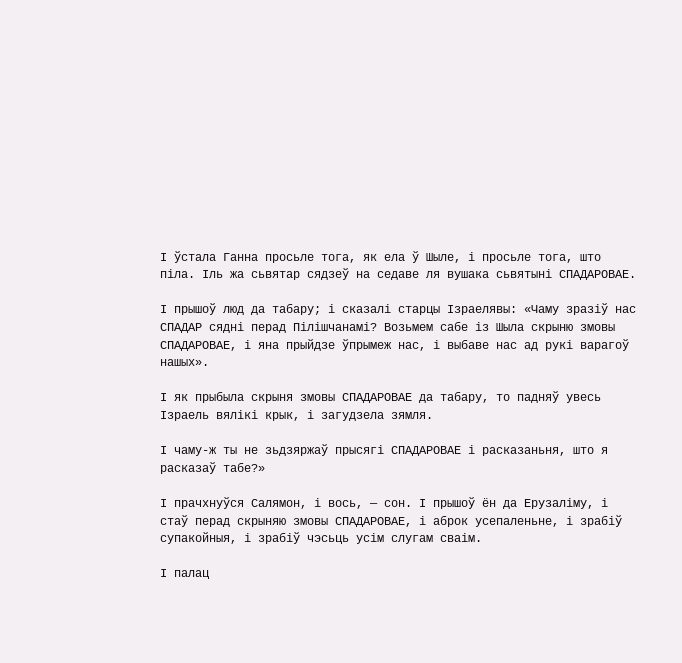І ўстала Ганна просьле тога, як ела ў Шыле, і просьле тога, што піла. Іль жа сьвятар сядзеў на седаве ля вушака сьвятыні СПАДАРОВАЕ.

І прышоў люд да табару; і сказалі старцы Ізраелявы: «Чаму зразіў нас СПАДАР сядні перад Пілішчанамі? Возьмем сабе із Шыла скрыню змовы СПАДАРОВАЕ, і яна прыйдзе ўпрымеж нас, і выбаве нас ад рукі варагоў нашых».

І як прыбыла скрыня змовы СПАДАРОВАЕ да табару, то падняў увесь Ізраель вялікі крык, і загудзела зямля.

І чаму-ж ты не зьдзяржаў прысягі СПАДАРОВАЕ і расказаньня, што я расказаў табе?»

І прачхнуўся Салямон, і вось, — сон. І прышоў ён да Ерузаліму, і стаў перад скрыняю змовы СПАДАРОВАЕ, і аброк усепаленьне, і зрабіў супакойныя, і зрабіў чэсьць усім слугам сваім.

І палац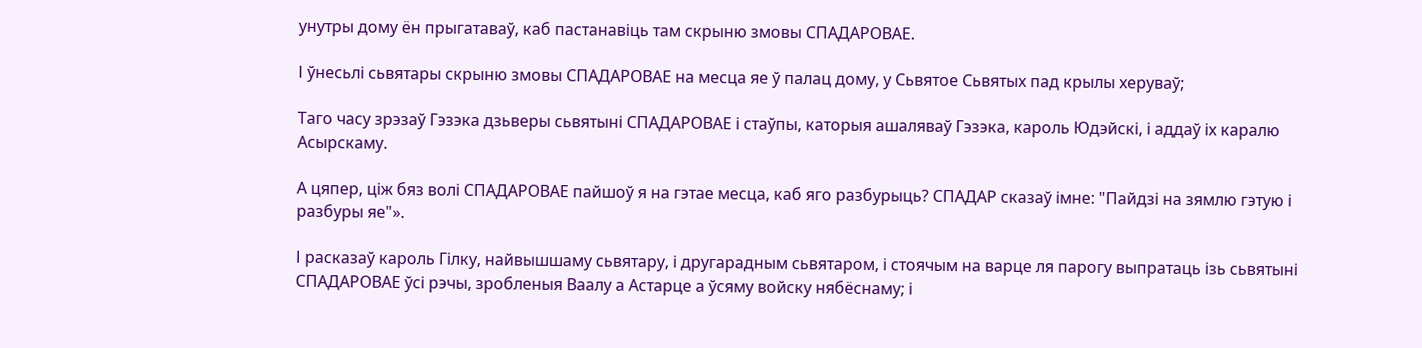унутры дому ён прыгатаваў, каб пастанавіць там скрыню змовы СПАДАРОВАЕ.

І ўнесьлі сьвятары скрыню змовы СПАДАРОВАЕ на месца яе ў палац дому, у Сьвятое Сьвятых пад крылы херуваў;

Таго часу зрэзаў Гэзэка дзьверы сьвятыні СПАДАРОВАЕ і стаўпы, каторыя ашаляваў Гэзэка, кароль Юдэйскі, і аддаў іх каралю Асырскаму.

А цяпер, ціж бяз волі СПАДАРОВАЕ пайшоў я на гэтае месца, каб яго разбурыць? СПАДАР сказаў імне: "Пайдзі на зямлю гэтую і разбуры яе"».

І расказаў кароль Гілку, найвышшаму сьвятару, і другарадным сьвятаром, і стоячым на варце ля парогу выпратаць ізь сьвятыні СПАДАРОВАЕ ўсі рэчы, зробленыя Ваалу а Астарце а ўсяму войску нябёснаму; і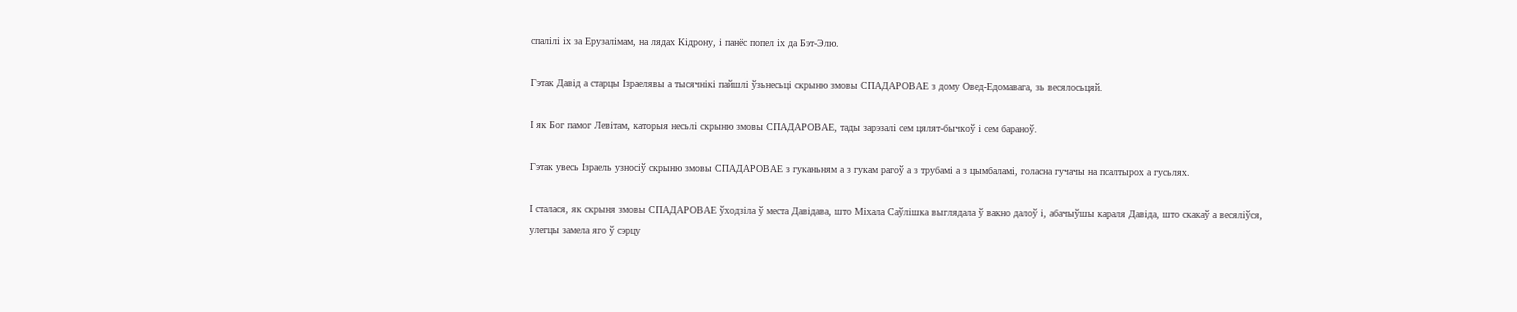спалілі іх за Ерузалімам, на лядах Кідрону, і панёс попел іх да Бэт-Элю.

Гэтак Давід а старцы Ізраелявы а тысячнікі пайшлі ўзьнесьці скрыню змовы СПАДАРОВАЕ з дому Овед-Едомавага, зь весялосьцяй.

І як Бог памог Левітам, каторыя несьлі скрыню змовы СПАДАРОВАЕ, тады зарэзалі сем цялят-бычкоў і сем бараноў.

Гэтак увесь Ізраель узносіў скрыню змовы СПАДАРОВАЕ з гуканьням а з гукам рагоў а з трубамі а з цымбаламі, голасна гучачы на псалтырох а гусьлях.

І сталася, як скрыня змовы СПАДАРОВАЕ ўходзіла ў места Давідава, што Міхала Саўлішка выглядала ў вакно далоў і, абачыўшы караля Давіда, што скакаў а весяліўся, улегцы замела яго ў сэрцу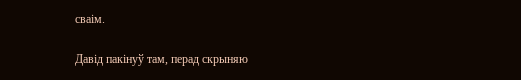сваім.

Давід пакінуў там, перад скрыняю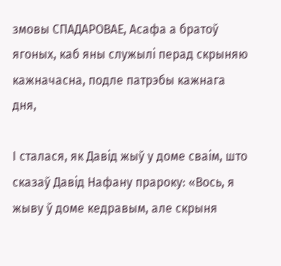змовы СПАДАРОВАЕ, Асафа а братоў ягоных, каб яны служылі перад скрыняю кажначасна, подле патрэбы кажнага дня,

І сталася, як Давід жыў у доме сваім, што сказаў Давід Нафану прароку: «Вось, я жыву ў доме кедравым, але скрыня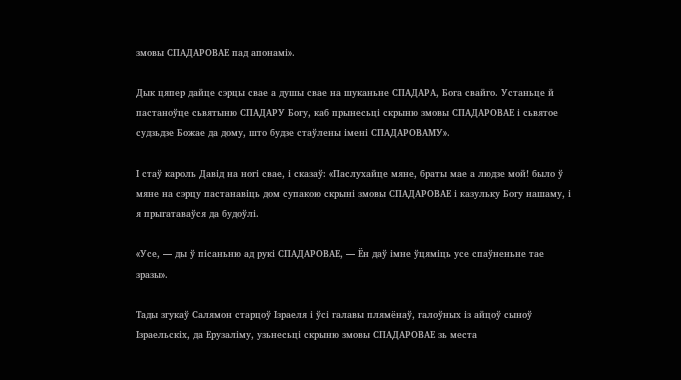змовы СПАДАРОВАЕ пад апонамі».

Дык цяпер дайце сэрцы свае а душы свае на шуканьне СПАДАРА, Бога свайго. Устаньце й пастаноўце сьвятыню СПАДАРУ Богу, каб прынесьці скрыню змовы СПАДАРОВАЕ і сьвятое судзьдзе Божае да дому, што будзе стаўлены імені СПАДАРОВАМУ».

І стаў кароль Давід на ногі свае, і сказаў: «Паслухайце мяне, браты мае а людзе мой! было ў мяне на сэрцу пастанавіць дом супакою скрыні змовы СПАДАРОВАЕ і казульку Богу нашаму, і я прыгатаваўся да будоўлі.

«Усе, — ды ў пісаньню ад рукі СПАДАРОВАЕ, — Ён даў імне ўцяміць усе спаўненьне тае зразы».

Тады згукаў Салямон старцоў Ізраеля і ўсі галавы плямёнаў, галоўных із айцоў сыноў Ізраельскіх, да Ерузаліму, узьнесьці скрыню змовы СПАДАРОВАЕ зь места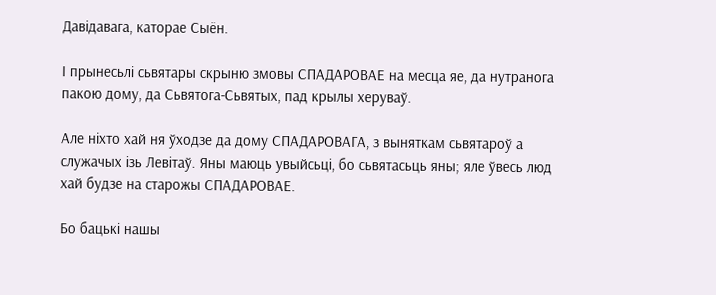Давідавага, каторае Сыён.

І прынесьлі сьвятары скрыню змовы СПАДАРОВАЕ на месца яе, да нутранога пакою дому, да Сьвятога-Сьвятых, пад крылы херуваў.

Але ніхто хай ня ўходзе да дому СПАДАРОВАГА, з выняткам сьвятароў а служачых ізь Левітаў. Яны маюць увыйсьці, бо сьвятасьць яны; яле ўвесь люд хай будзе на старожы СПАДАРОВАЕ.

Бо бацькі нашы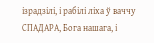ізрадзілі, і рабілі ліха ў ваччу СПАДАРА, Бога нашага, і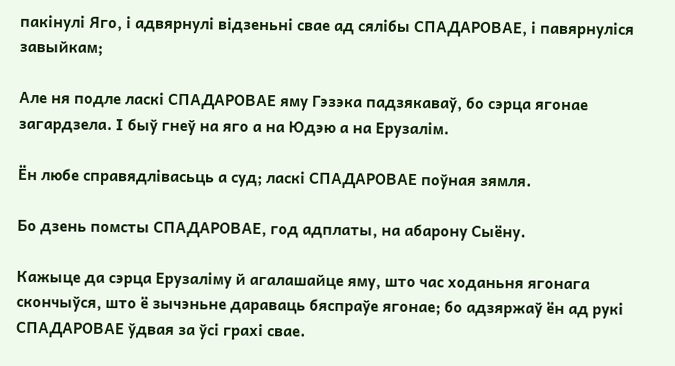пакінулі Яго, і адвярнулі відзеньні свае ад сялібы СПАДАРОВАЕ, і павярнуліся завыйкам;

Але ня подле ласкі СПАДАРОВАЕ яму Гэзэка падзякаваў, бо сэрца ягонае загардзела. І быў гнеў на яго а на Юдэю а на Ерузалім.

Ён любе справядлівасьць а суд; ласкі СПАДАРОВАЕ поўная зямля.

Бо дзень помсты СПАДАРОВАЕ, год адплаты, на абарону Сыёну.

Кажыце да сэрца Ерузаліму й агалашайце яму, што час ходаньня ягонага скончыўся, што ё зычэньне дараваць бяспраўе ягонае; бо адзяржаў ён ад рукі СПАДАРОВАЕ ўдвая за ўсі грахі свае.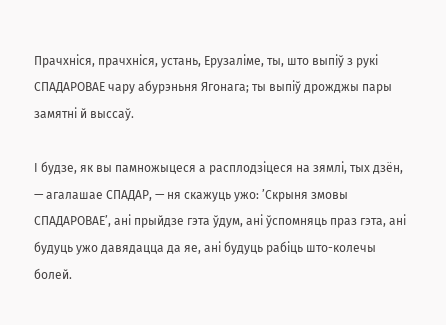Прачхніся, прачхніся, устань, Ерузаліме, ты, што выпіў з рукі СПАДАРОВАЕ чару абурэньня Ягонага; ты выпіў дрожджы пары замятні й выссаў.

І будзе, як вы памножыцеся а расплодзіцеся на зямлі, тых дзён, — агалашае СПАДАР, — ня скажуць ужо: ’Скрыня змовы СПАДАРОВАЕ’, ані прыйдзе гэта ўдум, ані ўспомняць праз гэта, ані будуць ужо давядацца да яе, ані будуць рабіць што-колечы болей.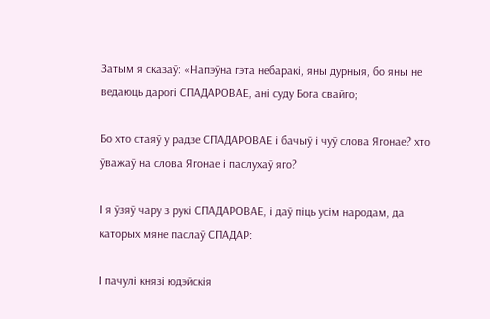Затым я сказаў: «Напэўна гэта небаракі, яны дурныя, бо яны не ведаюць дарогі СПАДАРОВАЕ, ані суду Бога свайго;

Бо хто стаяў у радзе СПАДАРОВАЕ і бачыў і чуў слова Ягонае? хто ўважаў на слова Ягонае і паслухаў яго?

І я ўзяў чару з рукі СПАДАРОВАЕ, і даў піць усім народам, да каторых мяне паслаў СПАДАР:

І пачулі князі юдэйскія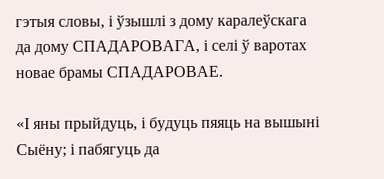гэтыя словы, і ўзышлі з дому каралеўскага да дому СПАДАРОВАГА, і селі ў варотах новае брамы СПАДАРОВАЕ.

«І яны прыйдуць, і будуць пяяць на вышыні Сыёну; і пабягуць да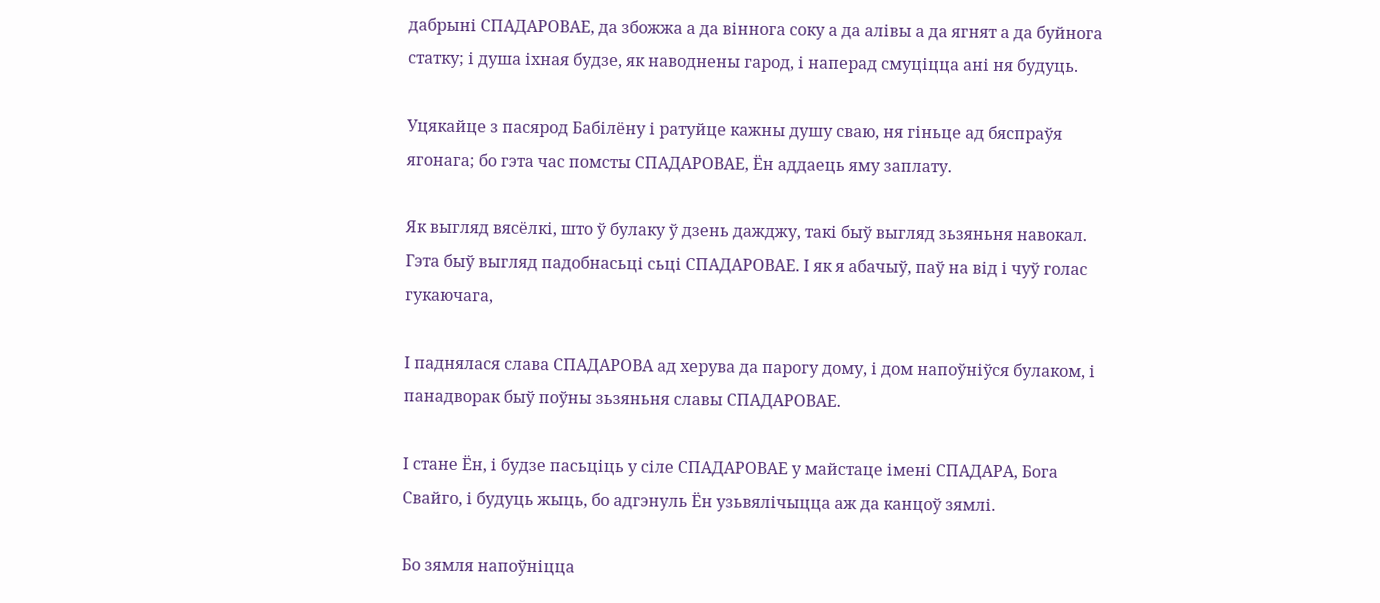дабрыні СПАДАРОВАЕ, да збожжа а да віннога соку а да алівы а да ягнят а да буйнога статку; і душа іхная будзе, як наводнены гарод, і наперад смуціцца ані ня будуць.

Уцякайце з пасярод Бабілёну і ратуйце кажны душу сваю, ня гіньце ад бяспраўя ягонага; бо гэта час помсты СПАДАРОВАЕ, Ён аддаець яму заплату.

Як выгляд вясёлкі, што ў булаку ў дзень дажджу, такі быў выгляд зьзяньня навокал. Гэта быў выгляд падобнасьці сьці СПАДАРОВАЕ. І як я абачыў, паў на від і чуў голас гукаючага,

І паднялася слава СПАДАРОВА ад херува да парогу дому, і дом напоўніўся булаком, і панадворак быў поўны зьзяньня славы СПАДАРОВАЕ.

І стане Ён, і будзе пасьціць у сіле СПАДАРОВАЕ у майстаце імені СПАДАРА, Бога Свайго, і будуць жыць, бо адгэнуль Ён узьвялічыцца аж да канцоў зямлі.

Бо зямля напоўніцца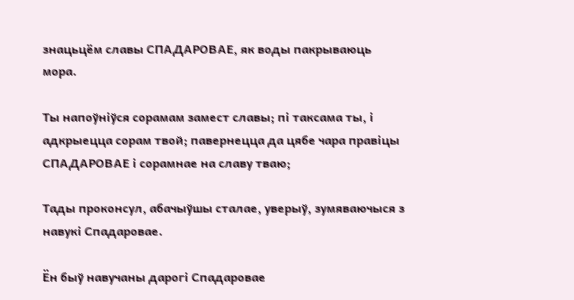знацьцём славы СПАДАРОВАЕ, як воды пакрываюць мора.

Ты напоўніўся сорамам замест славы; пі таксама ты, і адкрыецца сорам твой; павернецца да цябе чара правіцы СПАДАРОВАЕ і сорамнае на славу тваю;

Тады проконсул, абачыўшы сталае, уверыў, зумяваючыся з навукі Спадаровае.

Ён быў навучаны дарогі Спадаровае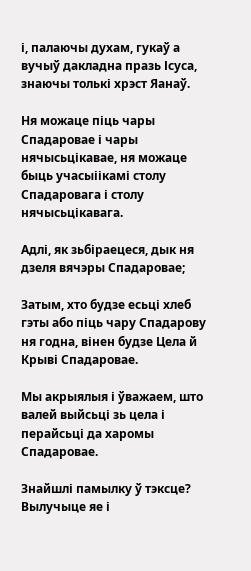і, палаючы духам, гукаў а вучыў дакладна празь Ісуса, знаючы толькі хрэст Яанаў.

Ня можаце піць чары Спадаровае і чары нячысьцікавае, ня можаце быць учасыіікамі столу Спадаровага і столу нячысьцікавага.

Адлі, як зьбіраецеся, дык ня дзеля вячэры Спадаровае;

Затым, хто будзе есьці хлеб гэты або піць чару Спадарову ня годна, вінен будзе Цела й Крыві Спадаровае.

Мы акрыялыя і ўважаем, што валей выйсьці зь цела і перайсьці да харомы Спадаровае.

Знайшлі памылку ў тэксце? Вылучыце яе і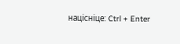націсніце: Ctrl + Enter